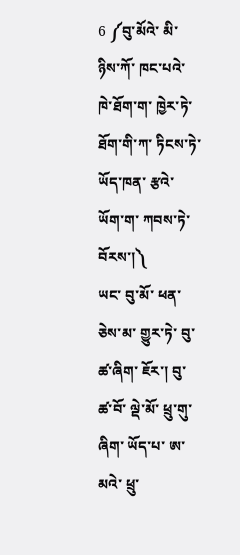6 ༼བུ་མོའེ་ མི་ ཉིས་ཀོ་ ཁང་པའེ་ ཁེ་ཐོག་ག་ ཁྱེར་ཏེ་ ཐོག་གི་ཀ་ ཏིངས་ཏེ་ ཡོད་ཁན་ རྩའེ་ ཡོག་ག་ ཀབས་ཏེ་ བོརས་།༽
ཡང་ བུ་མོ་ ཕན་ཅེས་མ་ གྱུར་ཏེ་ བུ་ཚ་ཞིག་ ཇོར་། བུ་ཚ་བོ་ ལྡེ་མོ་ ཕྲུ་གུ་ ཞིག་ ཡོད་པ་ ཨ་མའེ་ ཕྲུ་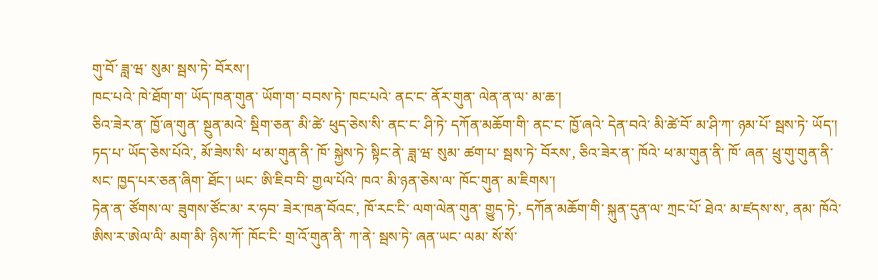གུ་བོ་ ཟླ་ཝ་ སུམ་ སྦས་ཏེ་ བོརས་།
ཁང་པའེ་ ཁེ་ཐོག་ག་ ཡོད་ཁན་གུན་ ཡོག་ག་ བབས་ཏེ་ ཁང་པའེ་ ནང་ང་ ནོར་གུན་ ལེན་ན་ལ་ མ་ཆ་།
ཅིའ་ཟེར་ན་ ཁྱོ་ཞ་གུན་ སྔུན་མའེ་ སྡིག་ཅན་ མི་ཚེ་ ཕུད་ཅེས་སི་ ནང་ང་ ཤི་ཏེ་ དཀོན་མཆོག་གི་ ནང་ང་ ཁྱོ་ཞའེ་ དེན་བའེ་ མི་ཚེ་བོ་ མ་ཤི་ཀ་ ཉམ་པོ་ སྦས་ཏེ་ ཡོད་།
ཏད་པ་ ཡོད་ཅེས་པོའེ་, མོ་ཟེས་སི་ ཕ་མ་གུན་ནི་ ཁོ་ སྐྱེས་ཏེ་ སྟིང་ནེ་ ཟླ་ཝ་ སུམ་ ཚག་པ་ སྦས་ཏེ་ བོརས་, ཅིའ་ཟེར་ན་ ཁོའེ་ ཕ་མ་གུན་ནི་ ཁོ་ ཞན་ ཕྲུ་གུ་གུན་ནི་ སང་ ཁྱད་པར་ཅན་ཞིག་ ཐོང་། ཡང་ ཨི་ཇིབ་བི་ གྱལ་པོའེ་ ཁའ་ མི་ཉན་ཅེས་ལ་ ཁོང་གུན་ མ་ཇིགས་།
ཏེན་ན་ ཙོགས་ལ་ ཟུགས་ཙོང་མ་ ར་ཧབ་ ཟེར་ཁན་བོའང་, ཁོ་རང་ངི་ ལག་ལེན་གུན་ གྱུད་ཏེ་, དཀོན་མཆོག་གི་ སྐུན་དུན་ལ་ ཀྲང་པོ་ ཐེའ་ མ་ཛདས་ས་, ནམ་ ཁོའེ་ ཨིས་ར་ཨེལ་ལི་ མག་མི་ ཉིས་ཀོ་ ཁོང་ངི་ གྲ་འོ་གུན་ནི་ ཀ་ནེ་ སྦས་ཏེ་ ཞན་ཡང་ ལམ་ སོ་སོ་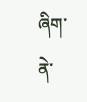ཞིག་ནེ་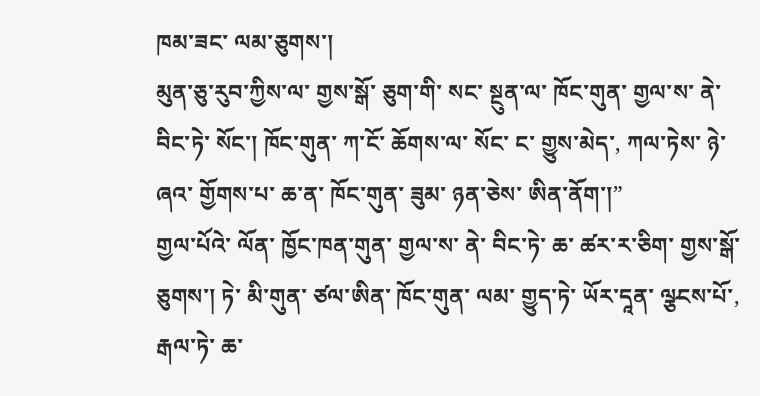ཁམ་ཟང་ ལམ་ཅུགས་།
མུན་ཅུ་རུབ་ཀྱིས་ལ་ གྱས་སྒོ་ ཅུག་གི་ སང་ སྔུན་ལ་ ཁོང་གུན་ གྱལ་ས་ ནེ་ བིང་ཏེ་ སོང་། ཁོང་གུན་ ཀ་ངོ་ ཆོགས་ལ་ སོང་ ང་ གྱུས་མེད་, ཀལ་ཏེས་ ཉེ་ཞའ་ གྱོགས་པ་ ཆ་ན་ ཁོང་གུན་ ཟུམ་ ཉན་ཅེས་ ཨིན་ནོག་།”
གྱལ་པོའེ་ ལོན་ ཁྱོང་ཁན་གུན་ གྱལ་ས་ ནེ་ བིང་ཏེ་ ཆ་ ཚར་ར་ཅིག་ གྱས་སྒོ་ ཅུགས་། ཏེ་ མི་གུན་ ཙལ་ཨིན་ ཁོང་གུན་ ལམ་ གྱུད་ཏེ་ ཡོར་དཱན་ ལྩངས་པོ་, རྒལ་ཏེ་ ཆ་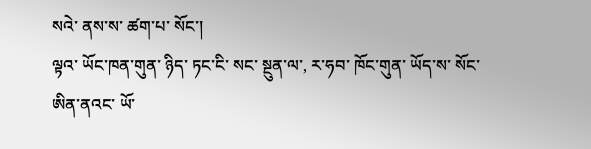སའེ་ ནས་ས་ ཚག་པ་ སོང་།
ལྟའ་ ཡོང་ཁན་གུན་ ཉིད་ ཏང་ངི་ སང་ སྔུན་ལ་, ར་ཧབ་ ཁོང་གུན་ ཡོད་ས་ སོང་
ཨིན་ནའང་ ཡོ་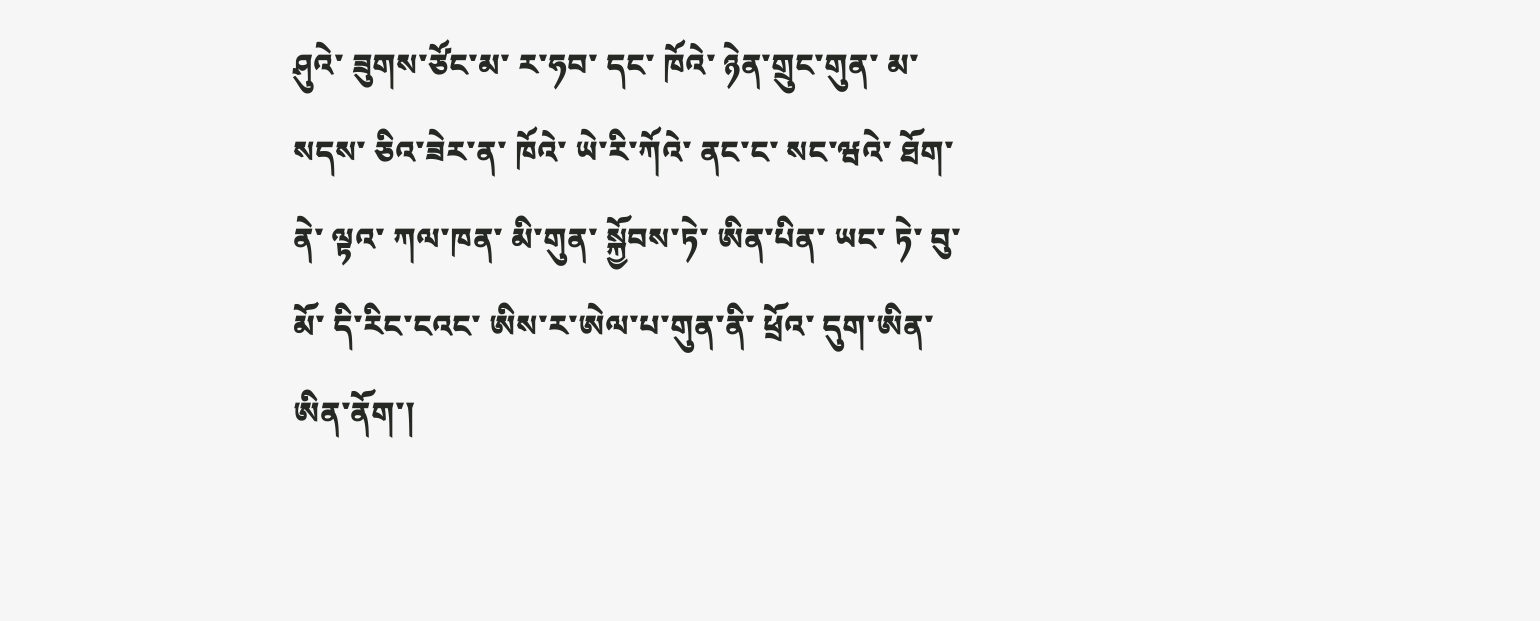ཤུའེ་ ཟུགས་ཙོང་མ་ ར་ཧབ་ དང་ ཁོའེ་ ཉེན་གྲུང་གུན་ མ་ སདས་ ཅིའ་ཟེར་ན་ ཁོའེ་ ཡེ་རི་ཀོའེ་ ནང་ང་ སང་ཝའེ་ ཐོག་ནེ་ ལྟའ་ ཀལ་ཁན་ མི་གུན་ སྐྱོབས་ཏེ་ ཨིན་པིན་ ཡང་ ཏེ་ བུ་མོ་ དི་རིང་ངའང་ ཨིས་ར་ཨེལ་པ་གུན་ནི་ ཕྲོའ་ དུག་ཨིན་ ཨིན་ནོག་།